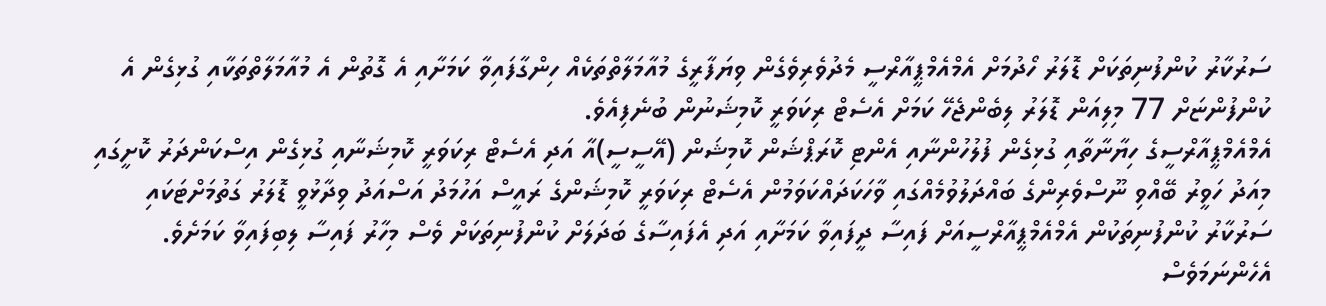ސަރުކާރު ކުންފުނިތަކަށް ޑޮލަރު ހޯދުމަށް އެމްއެމްޕީއާރްސީ މެދުވެރިވެގެން ވިޔަފާރީގެ މުއާމަލާތްތަކެއް ހިންގާފައިވާ ކަމަށާއި އެ ގޮތުން އެ މުއާމަލާތްތަކާއި ގުޅިގެން އެ ކުންފުންޏަށް 77 މިލިއަން ޑޮލަރު ލިބެންޖެހޭ ކަމަށް އެސެޓް ރިކަވަރީ ކޮމިޝަނުން ބުނެފިއެވެ.
އެމްއެމްޕީއާރްސީގެ ހިޔާނާތާއި ގުޅިގެން ފުލުހުންނާއި އެންޓި ކޮރަޕްޝަން ކޮމިޝަން (އޭސީސީ)އާ އަދި އެސެޓް ރިކަވަރީ ކޮމިޝަނާއި ގުޅިގެން އިސްކަންދަރު ކޮށީގައި މިއަދު ހަވީރު ބޭއްވި ނޫސްވެރިންގެ ބައްދަލުވުމެއްގައި ވާހަކަދައްކަވަމުން އެސެޓް ރިކަވަރީ ކޮމިޝަންގެ ރައީސް އަހުމަދު އަސްއަދު ވިދާޅުވީ ޑޮލަރު ގަތުމަށްޓަކައި ސަރުކާރު ކުންފުނިތަކުން އެމްއެމްޕީއާރްސީއަށް ފައިސާ ދީފައިވާ ކަމަށާއި އަދި އެފައިސާގެ ބަދަލަށް ކުންފުނިތަކަށް ވެސް މިހާރު ފައިސާ ލިބިފައިވާ ކަމަށެވެ. އެހެންނަމަވެސް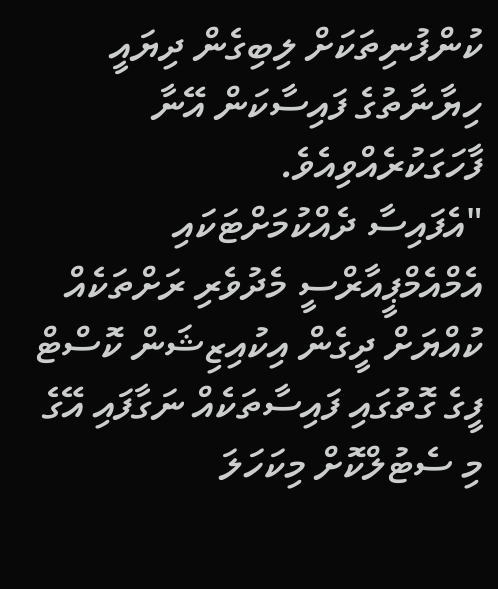ކުންފުނިތަކަށް ލިބިގެން ދިޔައީ ހިޔާނާތުގެ ފައިސާކަން އޭނާ ފާހަގަކުރެއްވިއެވެ.
"އެފައިސާ ދެއްކުމަށްޓަކައި އެމްއެމްޕީއާރްސީ މެދުވެރި ރަށްތަކެއް ކުއްޔަށް ދީގެން އިކުއިޒިޝަން ކޮސްޓް ފީގެ ގޮތުގައި ފައިސާތަކެއް ނަގާފައި އޭގެ މި ސެޓުލްކޮށް މިކަހަލަ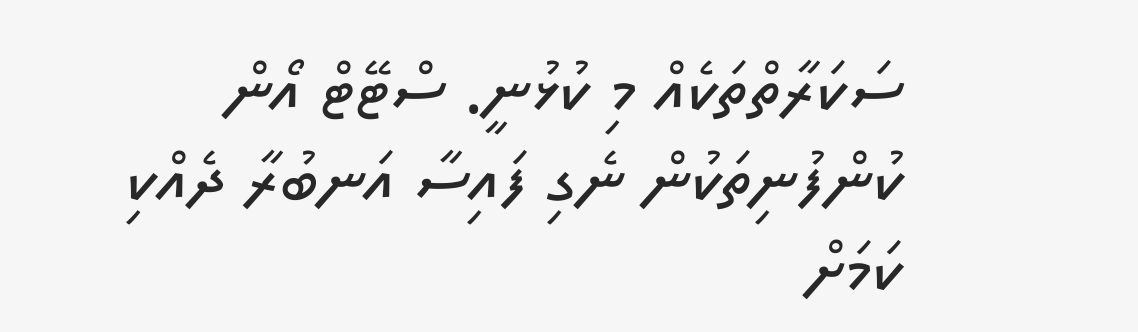ސަކަރާތްތަކެއް މި ކުޅުނީ. ސްޓޭޓް އޯން ކުންފުނިތަކުން ނެގި ފައިސާ އަނބުރާ ދެއްކި ކަމަށް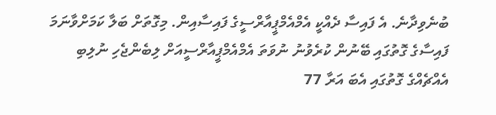ބުނެވިދާނެ. އެ ފައިސާ ދެއްކީ އެމްއެމްޕީއާރްސީގެ ފައިސާއިން. މިގޮތަށް ބަލާ ކަމަށްވާނަމަ ފައިސާގެ ގޮތުގައި ބޭނުން ކުރެވުނު ނުވަތަ އެމްއެމްޕީއާރްސީއަށް ލިބެންޖެހި ނުލިބި އެއްޗެއްގެ ގޮތުގައި އެބަ އަރާ 77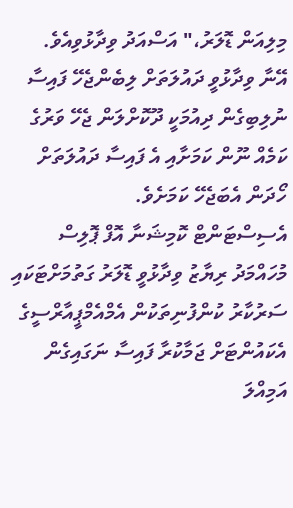މިލިއަން ޑޮލަރު،" އަސްއަދު ވިދާޅުވިއެވެ.
އޭނާ ވިދާޅުވީ ދައުލަތަށް ލިބެންޖެހޭ ފައިސާ ނުލިބިގެން ދިއުމަކީ ދޫކޮށްލަން ޖެހޭ ވަރުގެ ކަމެއް ނޫން ކަމަށާއި އެ ފައިސާ ދައުލަތަށް ހޯދަން އެބަޖެހޭ ކަމަށެވެ.
އެސިސްޓަންޓް ކޮމިޝަނާ އޮފް ޕޮލިސް މުހައްމަދު ރިޔާޒު ވިދާޅުވީ ޑޮލަރު ގަތުމަށްޓަކައި ސަރުކާރު ކުންފުނިތަކުން އެމްއެމްޕީއާރްސީގެ އެކައުންޓަށް ޖަމާކުރާ ފައިސާ ނަގައިގެން އަމިއްލަ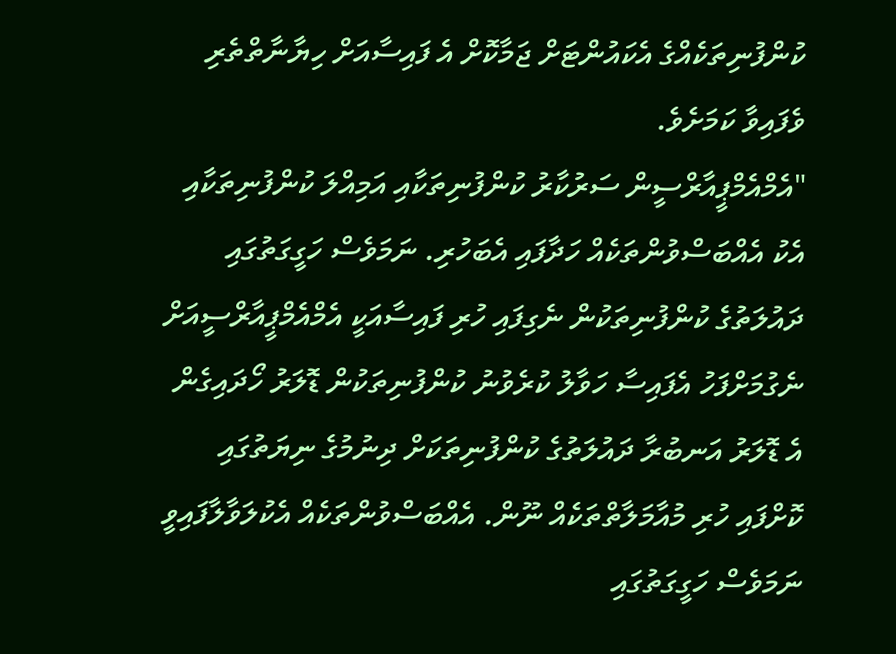ކުންފުނިތަކެއްގެ އެކައުންޓަށް ޖަމާކޮށް އެ ފައިސާއަށް ހިޔާނާތްތެރި ވެފައިވާ ކަމަށެވެ.
"އެމްއެމްޕީއާރްސީން ސަރުކާރު ކުންފުނިތަކާއި އަމިއްލަ ކުންފުނިތަކާއި އެކު އެއްބަސްވުންތަކެއް ހަދާފައި އެބަހުރި. ނަމަވެސް ހަގީގަތުގައި ދައުލަތުގެ ކުންފުނިތަކުން ނެގިފައި ހުރި ފައިސާއަކީ އެމްއެމްޕީއާރްސީއަށް ނެގުމަށްފަހު އެފައިސާ ހަވާލު ކުރެވުނު ކުންފުނިތަކުން ޑޮލަރު ހޯދައިގެން އެ ޑޮލަރު އަނބުރާ ދައުލަތުގެ ކުންފުނިތަކަށް ދިނުމުގެ ނިޔަތުގައި ކޮށްފައި ހުރި މުއާމަލާތްތަކެއް ނޫން. އެއްބަސްވުންތަކެއް އެކުލަވާލާފައިވީ ނަމަވެސް ހަގީގަތުގައި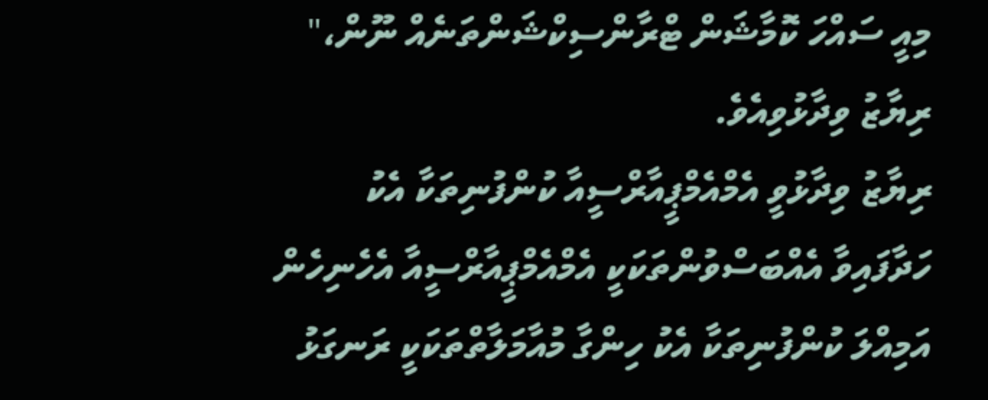މިއީ ސައްހަ ކޮމާޝަން ޓްރާންސިކްޝަންތަނެއް ނޫން،" ރިޔާޒު ވިދާޅުވިއެވެ.
ރިޔާޒު ވިދާޅުވީ އެމްއެމްޕީއާރްސީއާ ކުންފުނިތަކާ އެކު ހަދާފައިވާ އެއްބަސްވުންތަކަކީ އެމްއެމްޕީއާރްސީއާ އެހެނިހެން އަމިއްލަ ކުންފުނިތަކާ އެކު ހިންގާ މުއާމަލާތްތަކަކީ ރަނގަޅު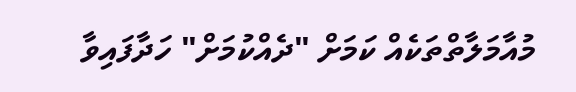މުއާމަލާތްތަކެއް ކަމަށް "ދެއްކުމަށް" ހަދާފައިވާ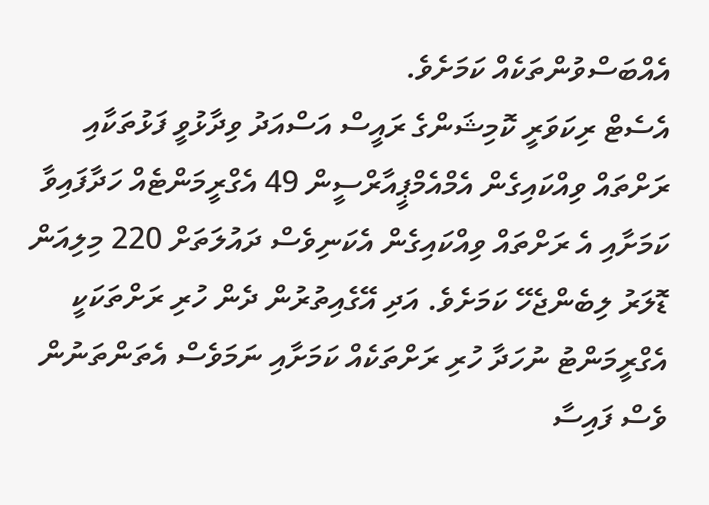އެއްބަސްވުންތަކެއް ކަމަށެވެ.
އެސެޓް ރިކަވަރީ ކޮމިޝަންގެ ރައީސް އަސްއަދު ވިދާޅުވީ ފަޅުތަކާއި ރަށްތައް ވިއްކައިގެން އެމްއެމްޕީއާރްސީން 49 އެގްރީމަންޓެއް ހަދާފައިވާ ކަމަށާއި އެ ރަށްތައް ވިއްކައިގެން އެކަނިވެސް ދައުލަތަށް 220 މިލިއަން ޑޮލަރު ލިބެންޖެހޭ ކަމަށެވެ. އަދި އޭގެއިތުރުން ދެން ހުރި ރަށްތަކަކީ އެގްރީމަންޓު ނުހަދާ ހުރި ރަށްތަކެއް ކަމަށާއި ނަމަވެސް އެތަންތަނުން ވެސް ފައިސާ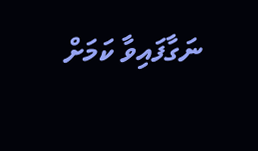ނަގާފައިވާ ކަމަށް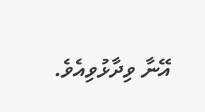އޭނާ ވިދާޅުވިއެވެ.